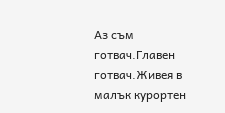Аз съм готвач.Главен готвач.Живея в малък курортен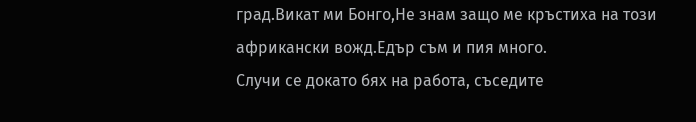град.Викат ми Бонго,Не знам защо ме кръстиха на този африкански вожд.Едър съм и пия много.
Случи се докато бях на работа, съседите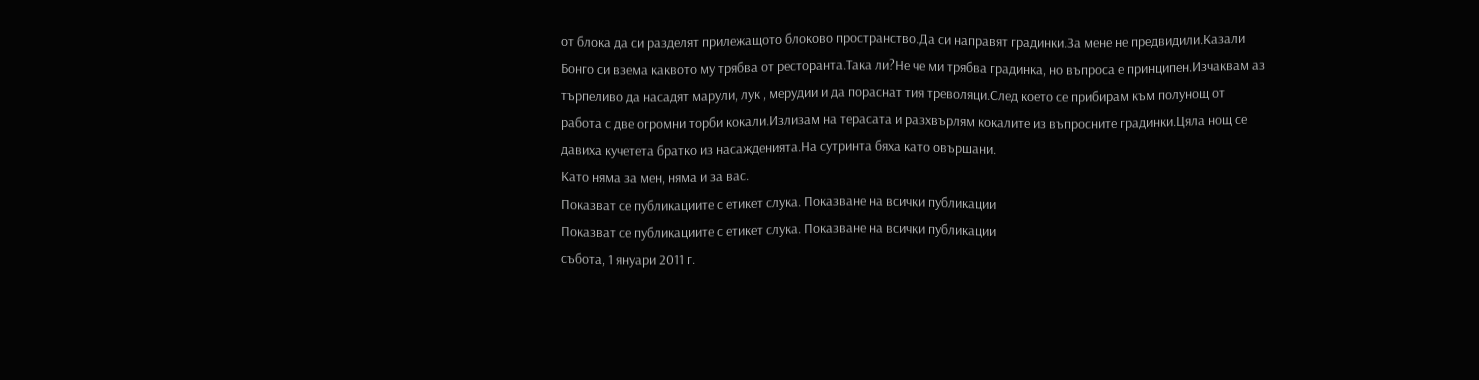от блока да си разделят прилежащото блоково пространство.Да си направят градинки.За мене не предвидили.Казали Бонго си взема каквото му трябва от ресторанта.Така ли?Не че ми трябва градинка, но въпроса е принципен.Изчаквам аз търпеливо да насадят марули, лук , мерудии и да пораснат тия треволяци.След което се прибирам към полунощ от работа с две огромни торби кокали.Излизам на терасата и разхвърлям кокалите из въпросните градинки.Цяла нощ се давиха кучетета братко из насажденията.На сутринта бяха като овършани.
Като няма за мен, няма и за вас.
Показват се публикациите с етикет слука. Показване на всички публикации
Показват се публикациите с етикет слука. Показване на всички публикации
събота, 1 януари 2011 г.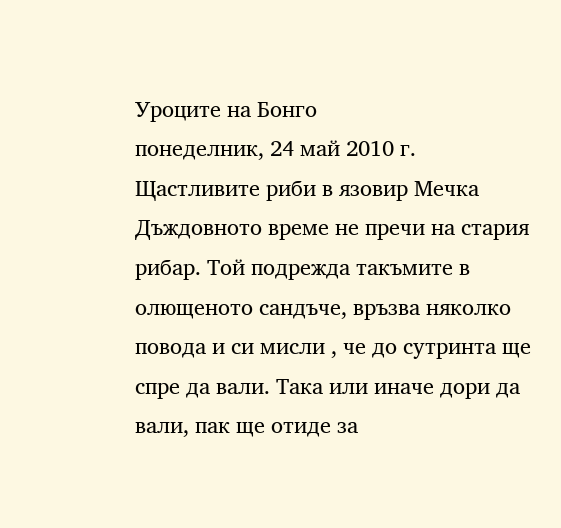Уроците на Бонго
понеделник, 24 май 2010 г.
Щастливите риби в язовир Мечка
Дъждовното време не пречи на стария рибар. Той подрежда такъмите в олющеното сандъче, връзва няколко повода и си мисли , че до сутринта ще спре да вали. Така или иначе дори да вали, пак ще отиде за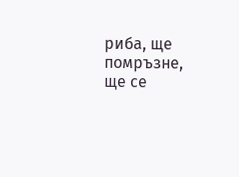риба, ще помръзне, ще се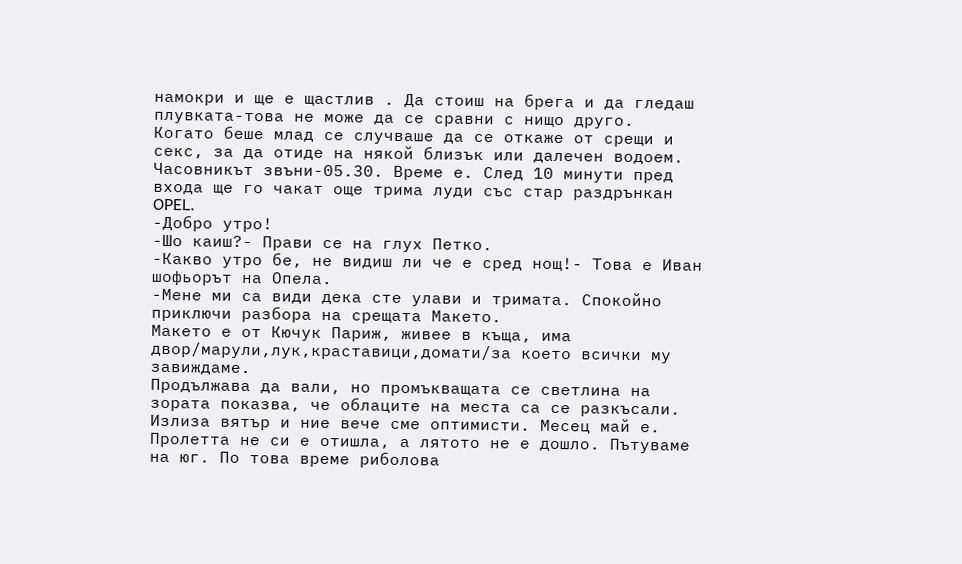намокри и ще е щастлив . Да стоиш на брега и да гледаш плувката-това не може да се сравни с нищо друго.
Когато беше млад се случваше да се откаже от срещи и секс, за да отиде на някой близък или далечен водоем.
Часовникът звъни-05.30. Време е. След 10 минути пред входа ще го чакат още трима луди със стар раздрънкан OPEL.
-Добро утро!
-Шо каиш?- Прави се на глух Петко.
-Какво утро бе, не видиш ли че е сред нощ!- Това е Иван шофьорът на Опела.
-Мене ми са види дека сте улави и тримата. Спокойно приключи разбора на срещата Макето.
Макето е от Кючук Париж, живее в къща, има двор/марули,лук,краставици,домати/за което всички му завиждаме.
Продължава да вали, но промъкващата се светлина на зората показва, че облаците на места са се разкъсали. Излиза вятър и ние вече сме оптимисти. Месец май е. Пролетта не си е отишла, а лятото не е дошло. Пътуваме на юг. По това време риболова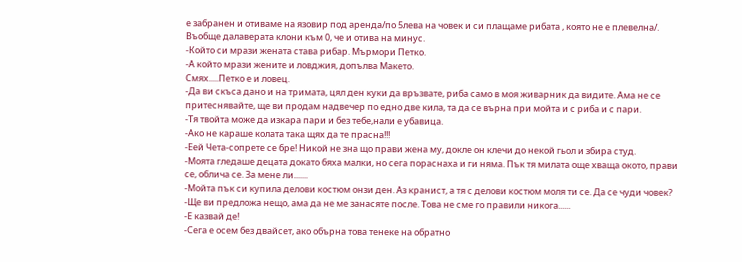е забранен и отиваме на язовир под аренда/по 5лева на човек и си плащаме рибата , която не е плевелна/. Въобще далаверата клони към 0, че и отива на минус.
-Който си мрази жената става рибар. Мърмори Петко.
-А който мрази жените и ловджия, допълва Макето.
Смях.....Петко е и ловец.
-Да ви скъса дано и на тримата, цял ден куки да връзвате, риба само в моя живарник да видите. Ама не се притеснявайте, ще ви продам надвечер по едно две кила, та да се върна при мойта и с риба и с пари.
-Тя твойта може да изкара пари и без тебе,нали е убавица.
-Ако не караше колата така щях да те прасна!!!
-Еей Чета-сопрете се бре! Никой не зна що прави жена му, докле он клечи до некой гьол и збира студ.
-Моята гледаше децата докато бяха малки, но сега пораснаха и ги няма. Пък тя милата още хваща окото, прави се, облича се. За мене ли.......
-Мойта пък си купила делови костюм онзи ден. Аз кранист, а тя с делови костюм моля ти се. Да се чуди човек?
-Ще ви предложа нещо, ама да не ме занасяте после. Това не сме го правили никога......
-Е казвай де!
-Сега е осем без двайсет, ако обърна това тенеке на обратно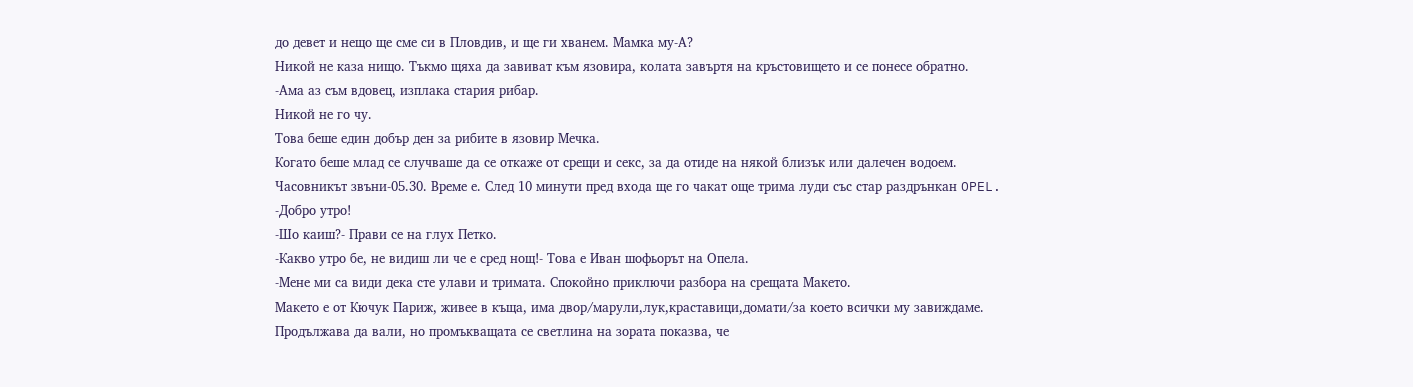до девет и нещо ще сме си в Пловдив, и ще ги хванем. Мамка му-А?
Никой не каза нищо. Тъкмо щяха да завиват към язовира, колата завъртя на кръстовището и се понесе обратно.
-Ама аз съм вдовец, изплака стария рибар.
Никой не го чу.
Това беше един добър ден за рибите в язовир Мечка.
Когато беше млад се случваше да се откаже от срещи и секс, за да отиде на някой близък или далечен водоем.
Часовникът звъни-05.30. Време е. След 10 минути пред входа ще го чакат още трима луди със стар раздрънкан OPEL.
-Добро утро!
-Шо каиш?- Прави се на глух Петко.
-Какво утро бе, не видиш ли че е сред нощ!- Това е Иван шофьорът на Опела.
-Мене ми са види дека сте улави и тримата. Спокойно приключи разбора на срещата Макето.
Макето е от Кючук Париж, живее в къща, има двор/марули,лук,краставици,домати/за което всички му завиждаме.
Продължава да вали, но промъкващата се светлина на зората показва, че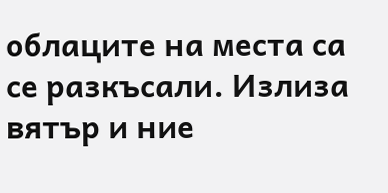облаците на места са се разкъсали. Излиза вятър и ние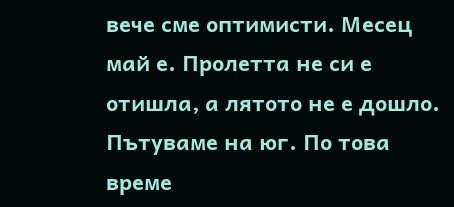вече сме оптимисти. Месец май е. Пролетта не си е отишла, а лятото не е дошло. Пътуваме на юг. По това време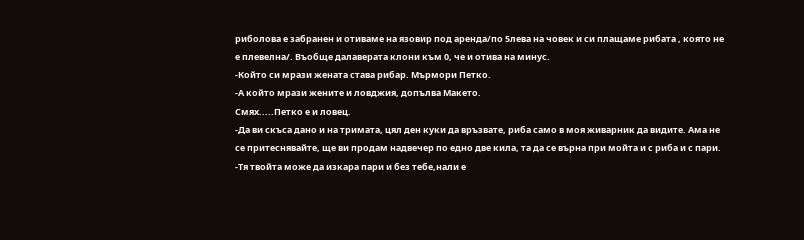риболова е забранен и отиваме на язовир под аренда/по 5лева на човек и си плащаме рибата , която не е плевелна/. Въобще далаверата клони към 0, че и отива на минус.
-Който си мрази жената става рибар. Мърмори Петко.
-А който мрази жените и ловджия, допълва Макето.
Смях.....Петко е и ловец.
-Да ви скъса дано и на тримата, цял ден куки да връзвате, риба само в моя живарник да видите. Ама не се притеснявайте, ще ви продам надвечер по едно две кила, та да се върна при мойта и с риба и с пари.
-Тя твойта може да изкара пари и без тебе,нали е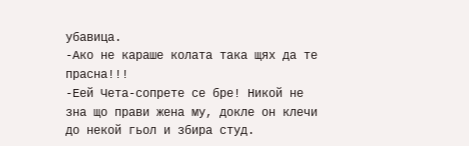убавица.
-Ако не караше колата така щях да те прасна!!!
-Еей Чета-сопрете се бре! Никой не зна що прави жена му, докле он клечи до некой гьол и збира студ.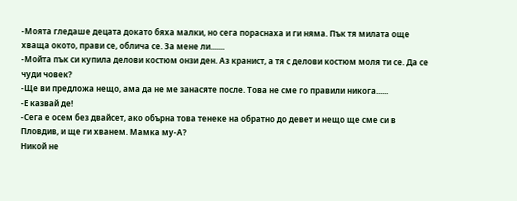-Моята гледаше децата докато бяха малки, но сега пораснаха и ги няма. Пък тя милата още хваща окото, прави се, облича се. За мене ли.......
-Мойта пък си купила делови костюм онзи ден. Аз кранист, а тя с делови костюм моля ти се. Да се чуди човек?
-Ще ви предложа нещо, ама да не ме занасяте после. Това не сме го правили никога......
-Е казвай де!
-Сега е осем без двайсет, ако обърна това тенеке на обратно до девет и нещо ще сме си в Пловдив, и ще ги хванем. Мамка му-А?
Никой не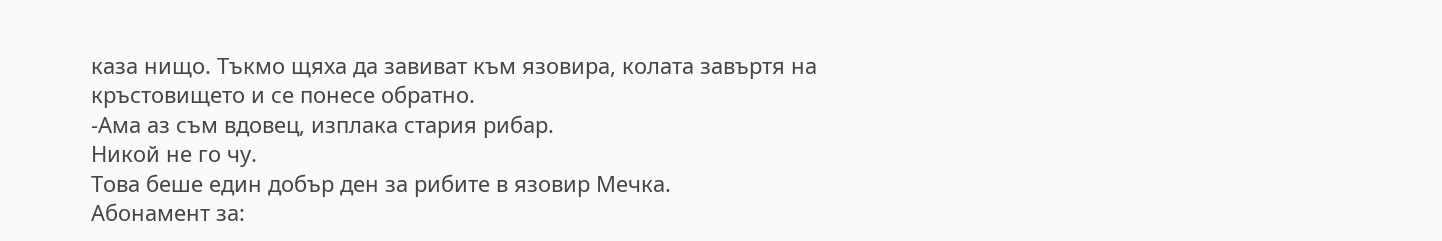каза нищо. Тъкмо щяха да завиват към язовира, колата завъртя на кръстовището и се понесе обратно.
-Ама аз съм вдовец, изплака стария рибар.
Никой не го чу.
Това беше един добър ден за рибите в язовир Мечка.
Абонамент за: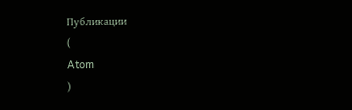Публикации
(
Atom
)